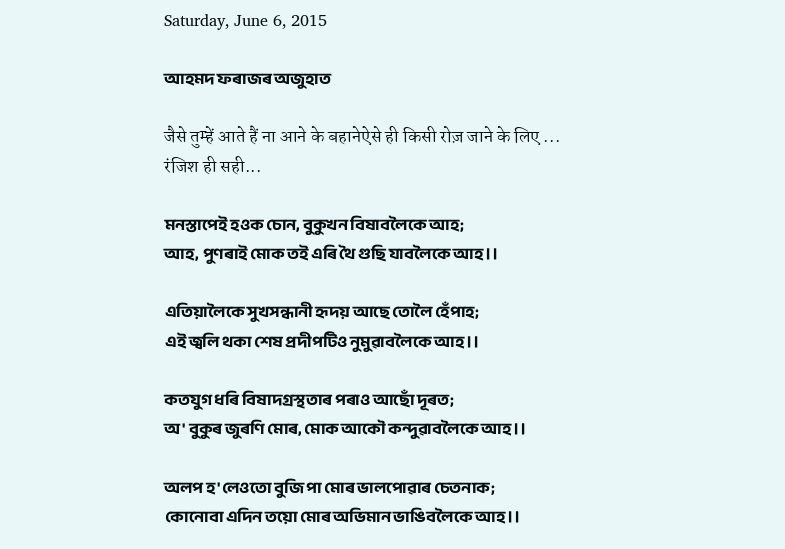Saturday, June 6, 2015

আহমদ ফৰাজৰ অজুহাত

जैसे तुम्हें आते हैं ना आने के बहानेऐसे ही किसी रोज़ जाने के लिए ...
रंजिश ही सही...

মনস্তাপেই হওক চোন, বুকুখন বিষাবলৈকে আহ;
আহ, পুণৰাই মোক তই এৰি থৈ গুছি যাবলৈকে আহ।।

এতিয়ালৈকে সুখসন্ধানী হৃদয় আছে তোলৈ হেঁপাহ;
এই জ্বলি থকা শেষ প্ৰদীপটিও নুমুৱাবলৈকে আহ।।

কতযুগ ধৰি বিষাদগ্ৰস্থতাৰ পৰাও আছোঁ দূৰত;
অ' বুকুৰ জুৰণি মোৰ, মোক আকৌ কন্দুৱাবলৈকে আহ।।

অলপ হ'লেওতো বুজি পা মোৰ ভালপোৱাৰ চেতনাক;
কোনোবা এদিন তয়ো মোৰ অভিমান ভাঙিবলৈকে আহ।।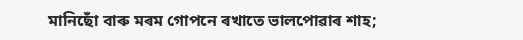মানিছোঁ বাৰু মৰম গোপনে ৰখাতে ভালপোৱাৰ শাহ;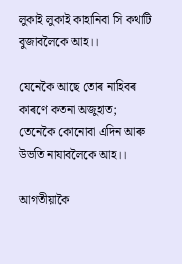লুকাই লুকাই কাহানিবা সি কথাটি বুজাবলৈকে আহ।।

যেনেকৈ আছে তোৰ নাহিবৰ কাৰণে কতনা অজুহাত;
তেনেকৈ কোনোবা এদিন আৰু উভতি নাযাবলৈকে আহ।।

আগতীয়াকৈ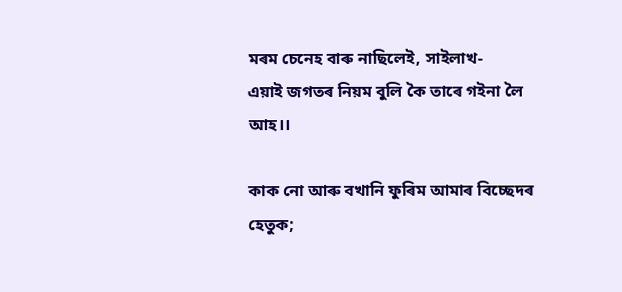মৰম চেনেহ বাৰু নাছিলেই, সাইলাখ-
এয়াই জগতৰ নিয়ম বুলি কৈ তাৰে গইনা লৈ আহ।।

কাক নো আৰু বখানি ফুৰিম আমাৰ বিচ্ছেদৰ হেতুক;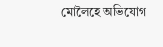মোলৈহে অভিযোগ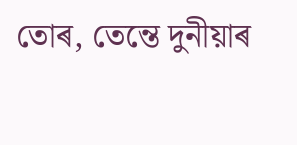তোৰ, তেন্তে দুনীয়াৰ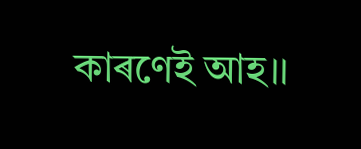কাৰণেই আহ।।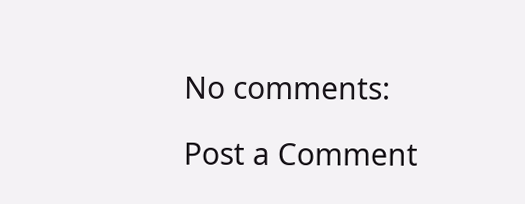No comments:

Post a Comment